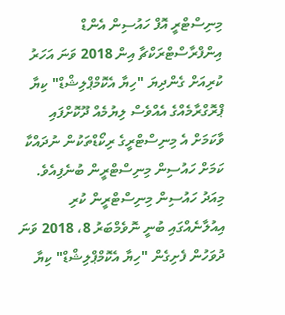މިނިސްޓްރީ އޮފް ހައުސިން އެންޑް އިންފްރާސްޓްރަކްޗާ އިން 2018 ވަނަ އަހަރު ކުރިއަށް ގެންދިޔަ "ހިޔާ އެކޮމްޕްލިޝްޑް" ކިޔާ ޕްރޮގްރާމެއްގެ އެއްވެސް ލިޔުމެއް ދޫކޮށްފައި ވާކަމަށް އެ މިނިސްޓްރީގެ ރިކޯޑްތަކުން ނުދައްކާ ކަމަށް ހައުސިން މިނިސްޓްރީން ބުނެފިއެވެ.
މިއަދު ހައުސިން މިނިސްޓްރީން ކުރި އިއުލާނެއްގައި ބުނީ ނޮވެމްބަރު 8، 2018 ވަނަ ދުވަހުން ފެށިގެން "ހިޔާ އެކޮމްޕްލިޝްޑް" ކިޔާ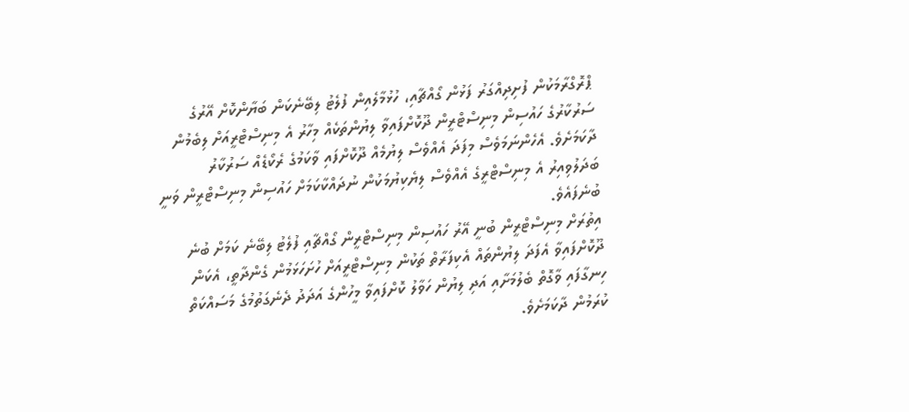ޕްރޮގްރާމަކުން ފުށިދިއްގަރު ފަޅުން ގޯއްޗާއި، ހުޅުމާލެއިން ފުލެޓު ލިބޭނެކަން ބަޔާންކޮށް އޭރުގެ ސަރުކާރުގެ ހައުސިން މިނިސްޓްރީން ދޫކޮށްފައިވާ ލިޔުންތަކެއް މިހާރު އެ މިނިސްޓްރީއަށް ލިބެމުން ދާކަމަށެވެ. އެހެންނަމަވެސް މިފަދަ އެއްވެސް ލިޔުމެއް ދޫކޮށްފައި ވާކަމުގެ ރެކޯޑެއް ސަރުކާރު ބަދަލުވިއިރު އެ މިނިސްޓްރީގެ އެއްވެސް ލިޔެކިޔުމަކުން ނުދައްކާކަމަށް ހައުސިން މިނިސްޓްރީން ވަނީ ބުނެފައެވެ.
އިތުރަށް މިނިސްޓްރީން ބުނީ އޭރު ހައުސިން މިނިސްޓްރީން ގޯއްޗާއި ފުލެޓު ލިބޭނެ ކަމަށް ބުނެ ދޫކޮށްފައިވާ އެފަދަ ލިޔުންތައް އެކިފަރާތް ތަކުން މިނިސްޓްރީއަށް ހުށަހަޅަމުން ގެންދާތީ، އެކަން ހިނގާފައި ވާގޮތް ބެލުމަށާއި އަދި ލިޔުން ހަވާލު ކޮށްފައިވާ މީހުންގެ އަދަދު ދެނެގަތުމުގެ މަސައްކަތް ކުރަމުން ދާކަމަށެވެ.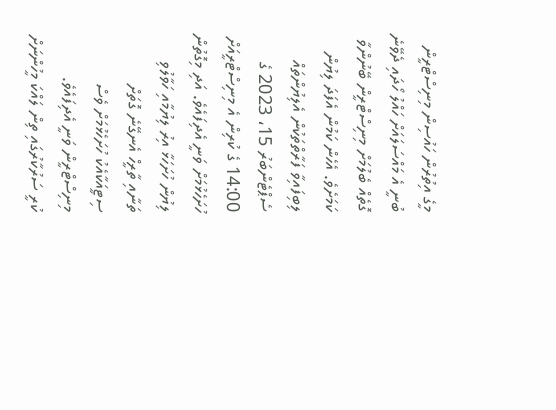މީގެ އިތުރުން ހައުސިން މިނިސްޓްރީން ބުނީ އެ މައްސަލައަށް ހައްލު ހޯދައި ދެވޭނެ ގޮތެއް ބެލުމަށް މިނިސްޓްރީން ބޭނުންވާ ކަމަށެވެ. އެހެން ކަމުން އެފަދަ ލިޔުން ލިބިފައިވާ ފަރާތްތަކުން އެލިޔުންތައް ސެޕްޓެންބަރު 15، 2023 ގެ 14:00 ގެ ކުރިން އެ މިނިސްޓްރީއަށް ހުށަހެޅުމަށް ވަނީ އެދިފައެވެ. އަދި މިގޮތުން ލިޔުން ހުށަހަޅާ އިރު ލިޔުމާއި ހަވާލުވި ތަނާއި ތާރީހް އެނގޭނެ ގޮތަށް ސިޓީއަކާއެކު ހުށަހެޅުމަށް ވެސް މިނިސްޓްރީން ވަނީ އެދިފައެވެ.
ކުރީ ސަރުކާރުގައި ތިން ލައްކަ މީހުންނަށް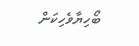ބޯހިޔާވެހިކަން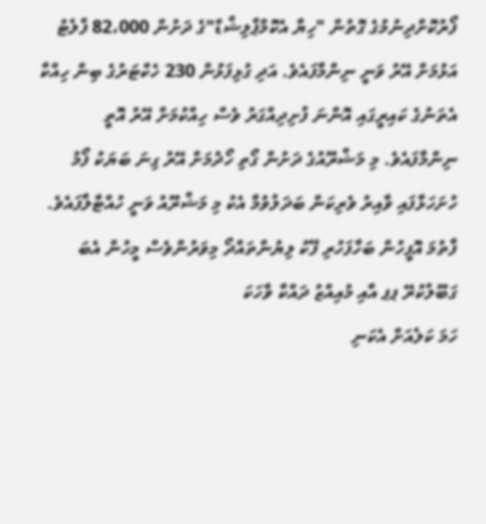ފޯރުކޮށްދިނުމުގެ ގޮތުން "ހިޔާ އެކޮމްޕްލިޝްޑް"ގެ ދަށުން 82،000 ފްލެޓު އަޅުމަށް އޭރު ވަނީ ނިންމާފައެވެ. އަދި ގުޅިފަޅުން 230 ހެކްޓަރުގެ ބިން ހިއްކާ އެތަނުގެ ކައިރީގައި އޮންނަ ފުށިދިއްގަރު ވެސް ހިއްކުމަށް އޭރު އޮތީ ނިންމާފައެވެ. މި މަޝްރޫއުގެ ދަށުން ގޯތި ހޯދުމަށް އޭރު ގިނަ ބަޔަކު ފޯމު ހުށަހަޅާފައި ވާއިރު ވެރިކަން ބަދަލުވުމާ އެކު މި މަޝްރޫއު ވަނީ ހުއްޓާލާފައެވެ.
ފާތުމަ އޮފީހުން ބަހާފަހުރި ފޭކު ލިޔުންތައްދޯ މިވަރުންވެސް މީހުން އެބަ ގަބޫލުކުރޭ ޕޕ އާއި މުއިއްޒު ދައްކާ ވާހަކަ
ހަމަ ކަލެއަށް އެކަނި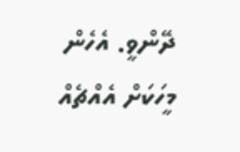ދޭންވީ. އެހެން މީހަކަށް އެއްޗެއް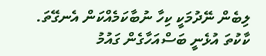ލިބެން ނޭދުމަކީ ކިހާ ނުބާކަމެއްކަން އެނގޭތަ. ކާކުތަ އުޅެނީ ބަސްއަހާގެން ގައުމު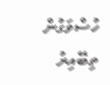ހުސްވަގުން ތިބޭއިރު